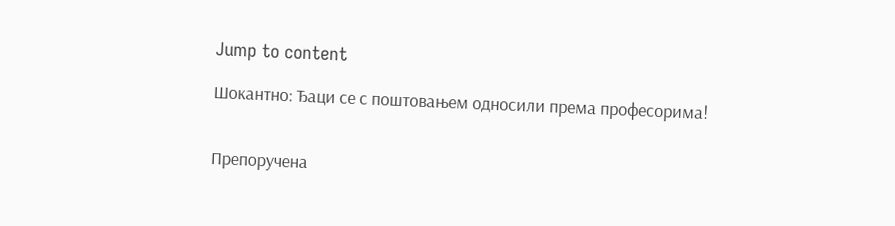Jump to content

Шокантно: Ђаци се с поштовањем односили према професорима!


Препоручена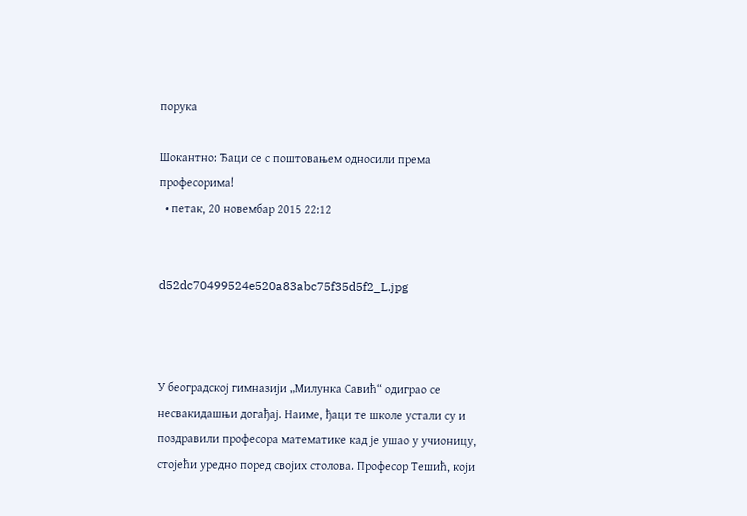порука

Шокантно: Ђаци се с поштовањем односили према професорима!
  • петак, 20 новембар 2015 22:12


d52dc70499524e520a83abc75f35d5f2_L.jpg



У београдској гимназији „Милунка Савић“ одиграо се несвакидашњи догађај. Наиме, ђаци те школе устали су и поздравили професора математике кад је ушао у учионицу, стојећи уредно поред својих столова. Професор Тешић, који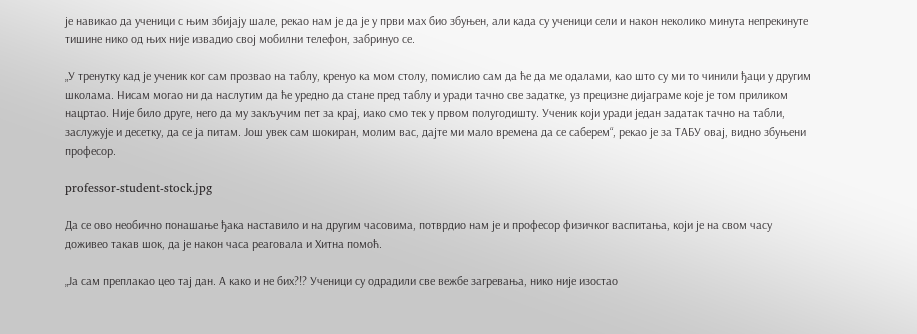је навикао да ученици с њим збијају шале, рекао нам је да је у први мах био збуњен, али када су ученици сели и након неколико минута непрекинуте тишине нико од њих није извадио свој мобилни телефон, забринуо се.

„У тренутку кад је ученик ког сам прозвао на таблу, кренуо ка мом столу, помислио сам да ће да ме одалами, као што су ми то чинили ђаци у другим школама. Нисам могао ни да наслутим да ће уредно да стане пред таблу и уради тачно све задатке, уз прецизне дијаграме које је том приликом нацртао. Није било друге, него да му закључим пет за крај, иако смо тек у првом полугодишту. Ученик који уради један задатак тачно на табли, заслужује и десетку, да се ја питам. Још увек сам шокиран, молим вас, дајте ми мало времена да се саберем“, рекао је за ТАБУ овај, видно збуњени професор.

professor-student-stock.jpg

Да се ово необично понашање ђака наставило и на другим часовима, потврдио нам је и професор физичког васпитања, који је на свом часу доживео такав шок, да је након часа реаговала и Хитна помоћ.

„Ја сам преплакао цео тај дан. А како и не бих?!? Ученици су одрадили све вежбе загревања, нико није изостао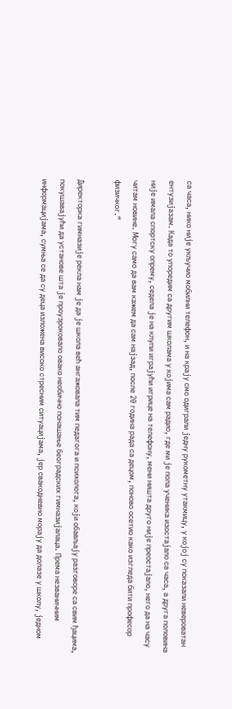са часа, нико није укључио мобилни телефон, и на крају смо одиграли једну рукометну утакмицу, у којој су показали невероватан ентузијазам. Када то упоредим са другим школама у којима сам радио, где ми је пола ученика изостајало са часа, а друга половина није имала спортску опрему, седела је на клупи играјући игрице на телефону, мени ништа друго није преостајало, него да на часу читам новине. Могу само да вам кажем да сам најзад, после 20 година рада са децом, поново осетио како изгледа бити професор физичког.“

Директорка гимназије рекла нам је да је школа већ ангажовала тим педагога и психолога, који обављају разговоре са свим ђацима, покушавајући да установе шта је проузроковало овако необично понашање београдских гимназијалаца. Према незваничним информацијама, сумња се да су деца изложена високо стресним ситуацијама, јер свакодневно морају да долазе у школу, једном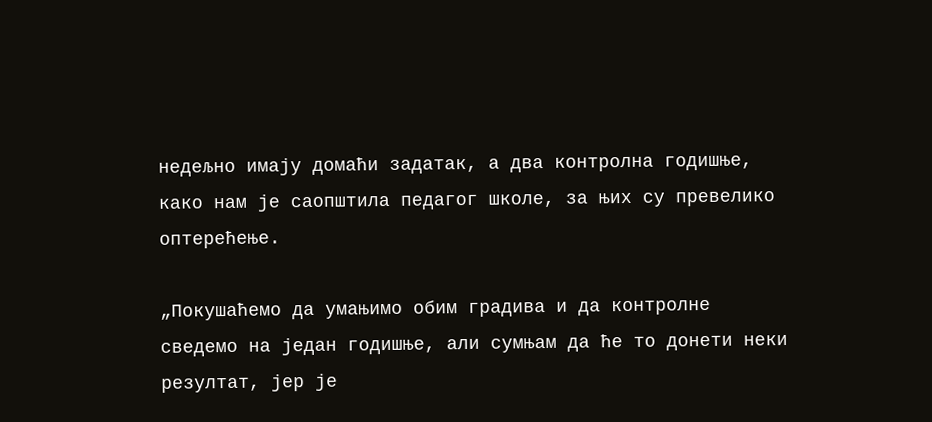недељно имају домаћи задатак, а два контролна годишње, како нам је саопштила педагог школе, за њих су превелико оптерећење.

„Покушаћемо да умањимо обим градива и да контролне сведемо на један годишње, али сумњам да ће то донети неки резултат, јер је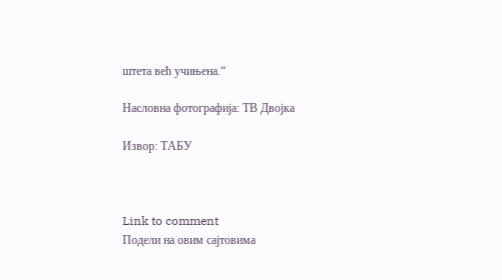штета већ учињена.“

Насловна фотографија: ТВ Двојка

Извор: ТАБУ



Link to comment
Подели на овим сајтовима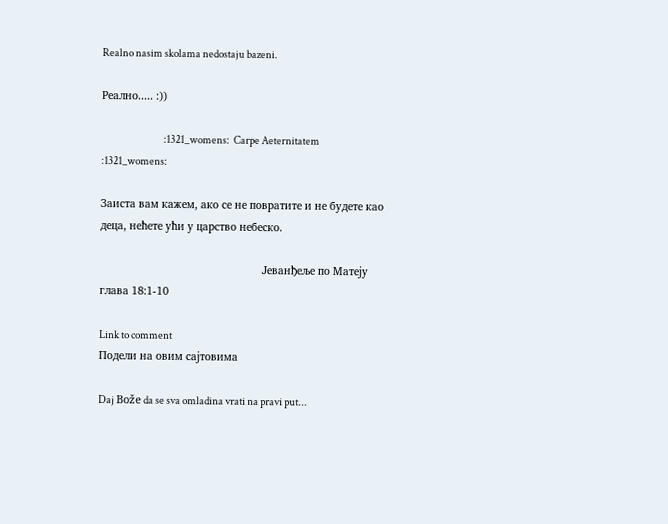Realno nasim skolama nedostaju bazeni.

Реално..... :))

                               :1321_womens:  Carpe Aeternitatem  :1321_womens:

Заиста вам кажем, ако се не повратите и не будете као деца, нећете ући у царство небеско.

                                                      Јеванђеље по Матеју   глава 18:1-10

Link to comment
Подели на овим сајтовима

Daj Bože da se sva omladina vrati na pravi put...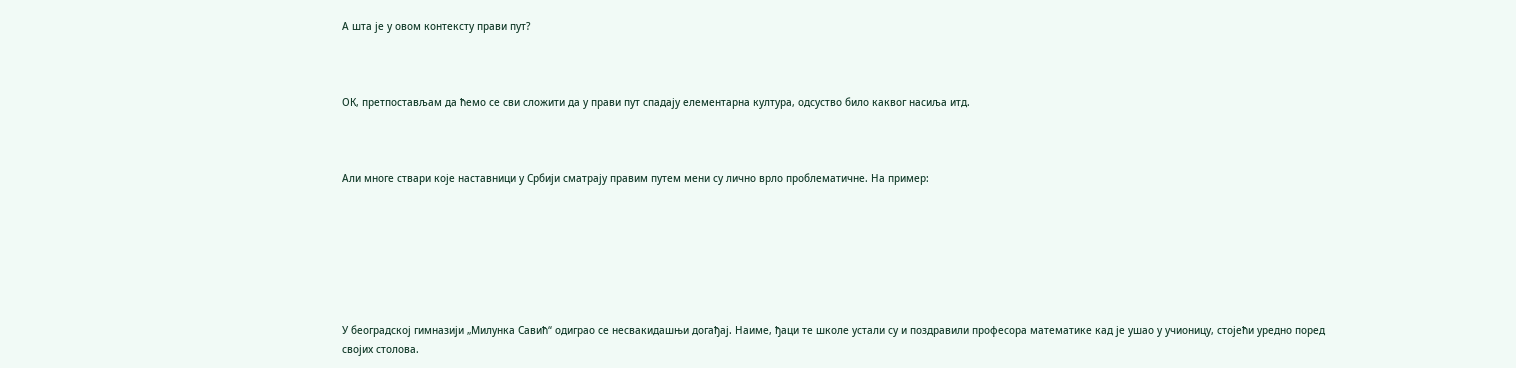А шта је у овом контексту прави пут?



ОК, претпостављам да ћемо се сви сложити да у прави пут спадају елементарна култура, одсуство било каквог насиља итд.



Али многе ствари које наставници у Србији сматрају правим путем мени су лично врло проблематичне. На пример:







У београдској гимназији „Милунка Савић“ одиграо се несвакидашњи догађај. Наиме, ђаци те школе устали су и поздравили професора математике кад је ушао у учионицу, стојећи уредно поред својих столова.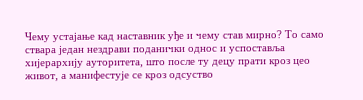Чему устајање кад наставник уђе и чему став мирно? То само ствара један нездрави поданички однос и успоставља хијерархију ауторитета, што после ту децу прати кроз цео живот, а манифестује се кроз одсуство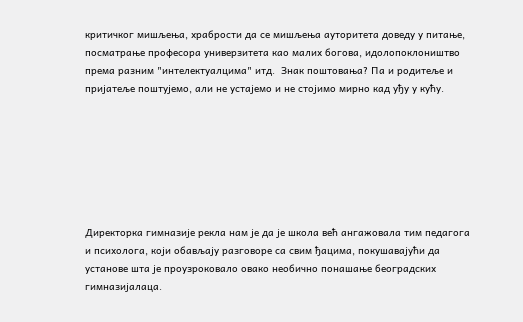критичког мишљења, храбрости да се мишљења ауторитета доведу у питање, посматрање професора универзитета као малих богова, идолопоклоништво према разним "интелектуалцима" итд.  Знак поштовања? Па и родитеље и пријатеље поштујемо, али не устајемо и не стојимо мирно кад уђу у кућу.







Директорка гимназије рекла нам је да је школа већ ангажовала тим педагога и психолога, који обављају разговоре са свим ђацима, покушавајући да установе шта је проузроковало овако необично понашање београдских гимназијалаца.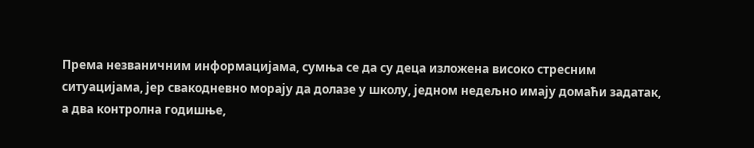Према незваничним информацијама, сумња се да су деца изложена високо стресним ситуацијама, јер свакодневно морају да долазе у школу, једном недељно имају домаћи задатак, а два контролна годишње,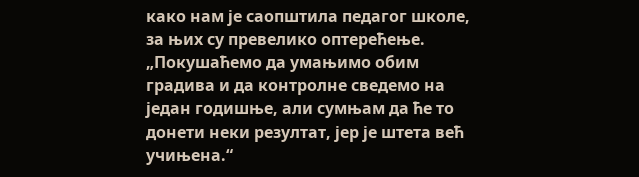како нам је саопштила педагог школе, за њих су превелико оптерећење. „Покушаћемо да умањимо обим градива и да контролне сведемо на један годишње, али сумњам да ће то донети неки резултат, јер је штета већ учињена.“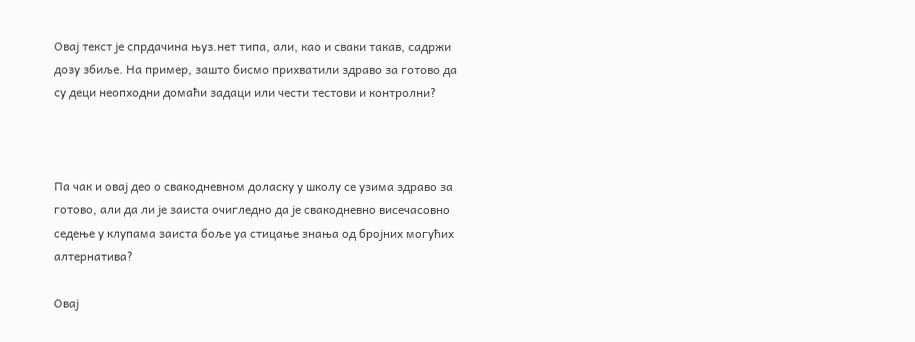Овај текст је спрдачина њуз.нет типа, али, као и сваки такав, садржи дозу збиље. На пример, зашто бисмо прихватили здраво за готово да су деци неопходни домаћи задаци или чести тестови и контролни?



Па чак и овај део о свакодневном доласку у школу се узима здраво за готово, али да ли је заиста очигледно да је свакодневно висечасовно седење у клупама заиста боље уа стицање знања од бројних могућих алтернатива?

Овај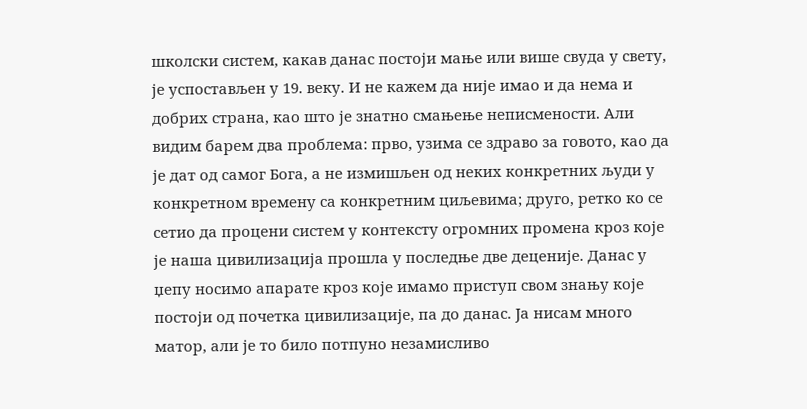школски систем, какав данас постоји мање или више свуда у свету, је успостављен у 19. веку. И не кажем да није имао и да нема и добрих страна, као што је знатно смањење неписмености. Али видим барем два проблема: прво, узима се здраво за говото, као да је дат од самог Бога, а не измишљен од неких конкретних људи у конкретном времену са конкретним циљевима; друго, ретко ко се сетио да процени систем у контексту огромних промена кроз које је наша цивилизација прошла у последње две деценије. Данас у џепу носимо апарате кроз које имамо приступ свом знању које постоји од почетка цивилизације, па до данас. Ја нисам много матор, али је то било потпуно незамисливо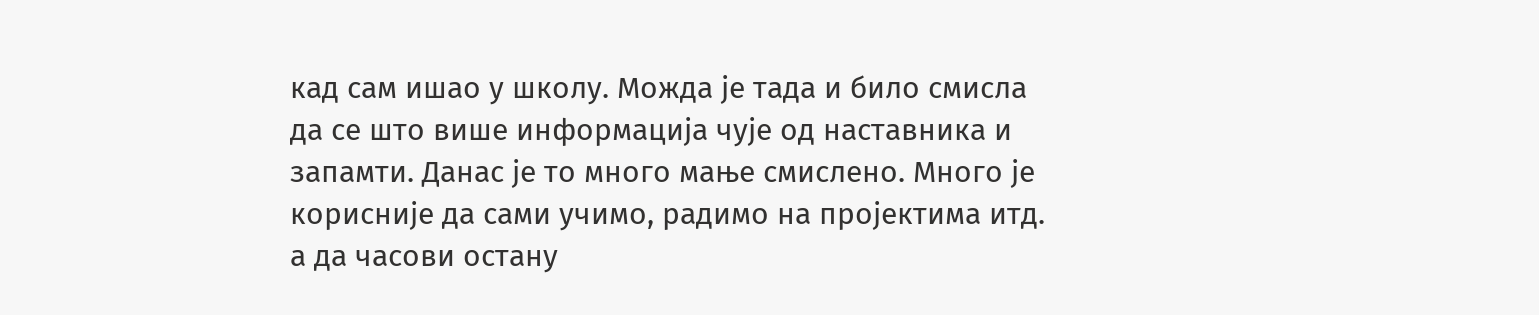кад сам ишао у школу. Можда је тада и било смисла да се што више информација чује од наставника и запамти. Данас је то много мање смислено. Много је корисније да сами учимо, радимо на пројектима итд. а да часови остану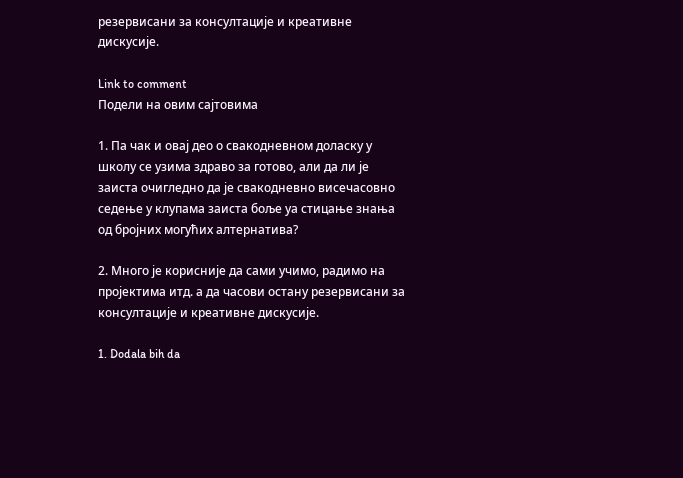резервисани за консултације и креативне дискусије.

Link to comment
Подели на овим сајтовима

1. Па чак и овај део о свакодневном доласку у школу се узима здраво за готово, али да ли је заиста очигледно да је свакодневно висечасовно седење у клупама заиста боље уа стицање знања од бројних могућих алтернатива?

2. Много је корисније да сами учимо, радимо на пројектима итд. а да часови остану резервисани за консултације и креативне дискусије.

1. Dodala bih da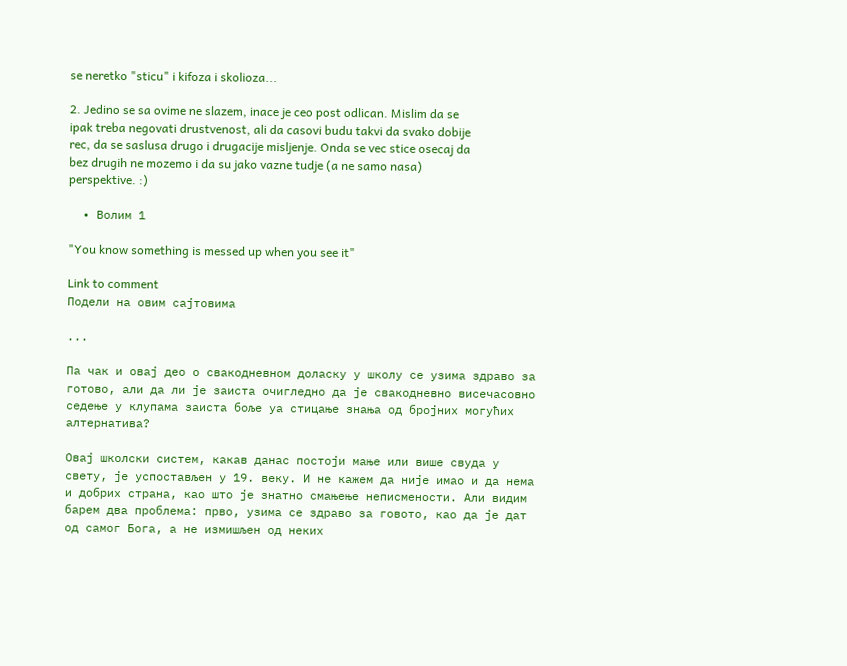se neretko "sticu" i kifoza i skolioza...

2. Jedino se sa ovime ne slazem, inace je ceo post odlican. Mislim da se ipak treba negovati drustvenost, ali da casovi budu takvi da svako dobije rec, da se saslusa drugo i drugacije misljenje. Onda se vec stice osecaj da bez drugih ne mozemo i da su jako vazne tudje (a ne samo nasa) perspektive. :)

  • Волим 1

"You know something is messed up when you see it"

Link to comment
Подели на овим сајтовима

...

Па чак и овај део о свакодневном доласку у школу се узима здраво за готово, али да ли је заиста очигледно да је свакодневно висечасовно седење у клупама заиста боље уа стицање знања од бројних могућих алтернатива?

Овај школски систем, какав данас постоји мање или више свуда у свету, је успостављен у 19. веку. И не кажем да није имао и да нема и добрих страна, као што је знатно смањење неписмености. Али видим барем два проблема: прво, узима се здраво за говото, као да је дат од самог Бога, а не измишљен од неких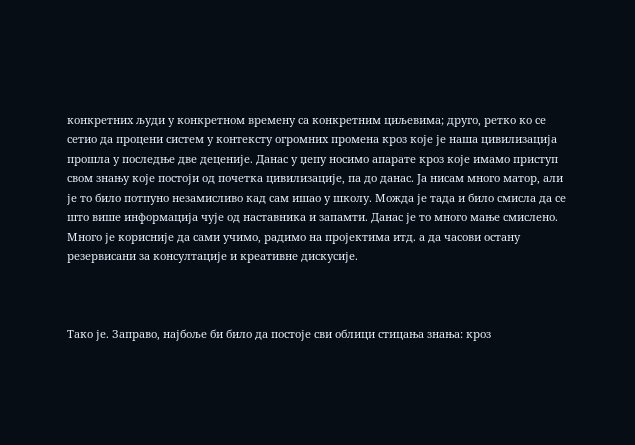конкретних људи у конкретном времену са конкретним циљевима; друго, ретко ко се сетио да процени систем у контексту огромних промена кроз које је наша цивилизација прошла у последње две деценије. Данас у џепу носимо апарате кроз које имамо приступ свом знању које постоји од почетка цивилизације, па до данас. Ја нисам много матор, али је то било потпуно незамисливо кад сам ишао у школу. Можда је тада и било смисла да се што више информација чује од наставника и запамти. Данас је то много мање смислено. Много је корисније да сами учимо, радимо на пројектима итд. а да часови остану резервисани за консултације и креативне дискусије.



Тако је. Заправо, најбоље би било да постоје сви облици стицања знања: кроз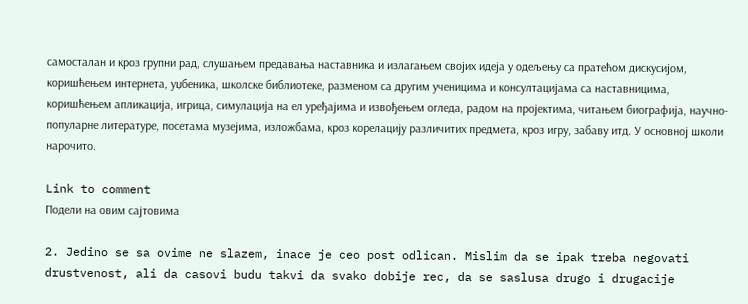самосталан и кроз групни рад, слушањем предавања наставника и излагањем својих идеја у одељењу са пратећом дискусијом, коришћењем интернета, уџбеника, школске библиотеке, разменом са другим ученицима и консултацијама са наставницима, коришћењем апликација, игрица, симулација на ел уређајима и извођењем огледа, радом на пројектима, читањем биографија, научно-популарне литературе, посетама музејима, изложбама, кроз корелацију различитих предмета, кроз игру, забаву итд. У основној школи нарочито.

Link to comment
Подели на овим сајтовима

2. Jedino se sa ovime ne slazem, inace je ceo post odlican. Mislim da se ipak treba negovati drustvenost, ali da casovi budu takvi da svako dobije rec, da se saslusa drugo i drugacije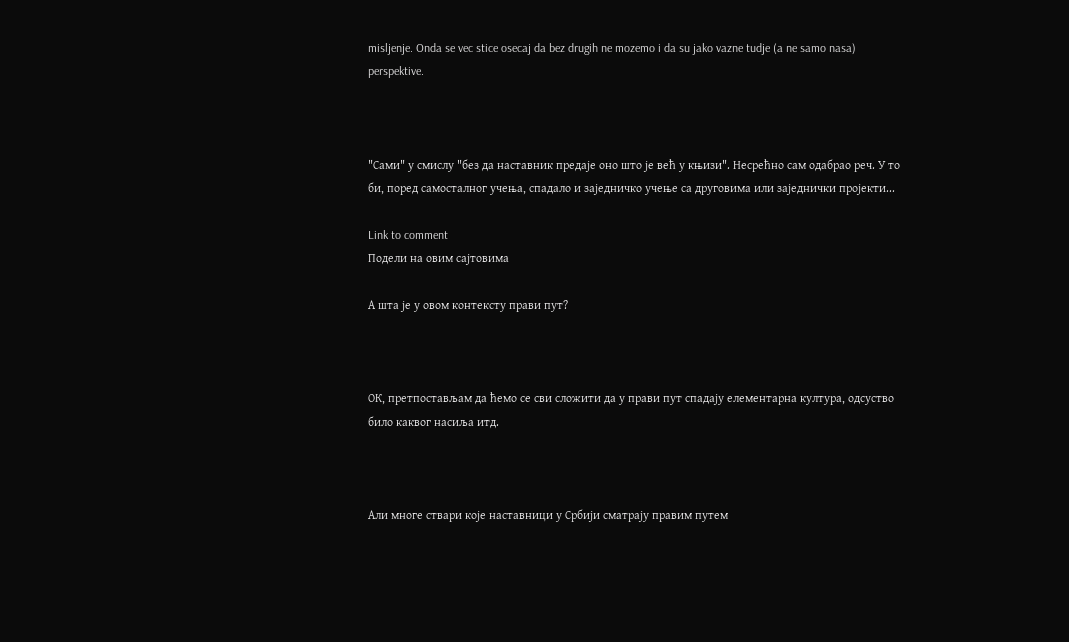misljenje. Onda se vec stice osecaj da bez drugih ne mozemo i da su jako vazne tudje (a ne samo nasa) perspektive.



"Сами" у смислу "без да наставник предаје оно што је већ у књизи". Несрећно сам одабрао реч. У то би, поред самосталног учења, спадало и заједничко учење са друговима или заједнички пројекти...

Link to comment
Подели на овим сајтовима

А шта је у овом контексту прави пут?



ОК, претпостављам да ћемо се сви сложити да у прави пут спадају елементарна култура, одсуство било каквог насиља итд.



Али многе ствари које наставници у Србији сматрају правим путем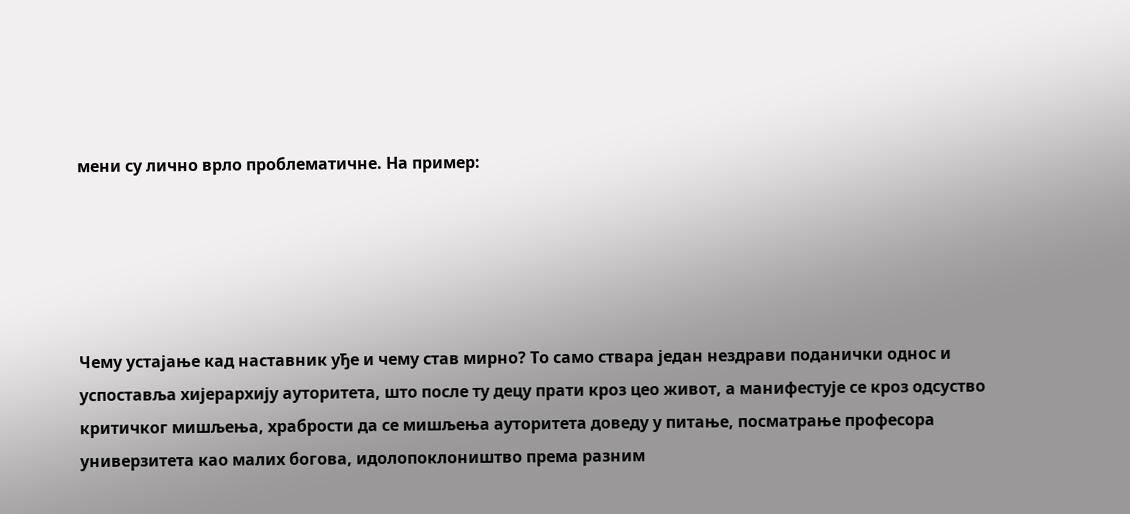мени су лично врло проблематичне. На пример:





Чему устајање кад наставник уђе и чему став мирно? То само ствара један нездрави поданички однос и успоставља хијерархију ауторитета, што после ту децу прати кроз цео живот, а манифестује се кроз одсуство критичког мишљења, храбрости да се мишљења ауторитета доведу у питање, посматрање професора универзитета као малих богова, идолопоклоништво према разним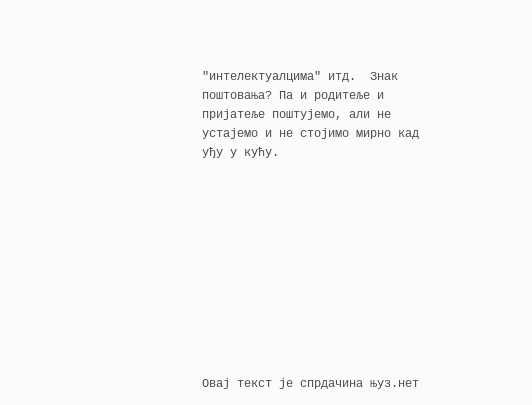"интелектуалцима" итд.  Знак поштовања? Па и родитеље и пријатеље поштујемо, али не устајемо и не стојимо мирно кад уђу у кућу.











Овај текст је спрдачина њуз.нет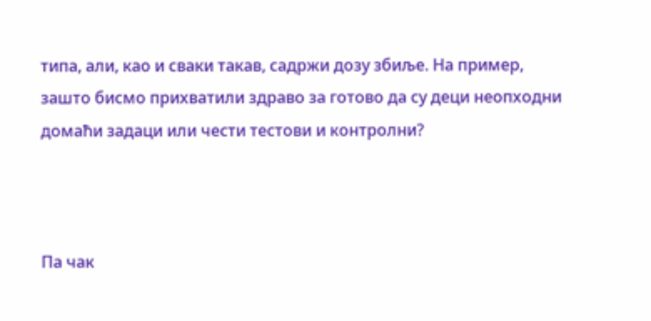типа, али, као и сваки такав, садржи дозу збиље. На пример, зашто бисмо прихватили здраво за готово да су деци неопходни домаћи задаци или чести тестови и контролни?



Па чак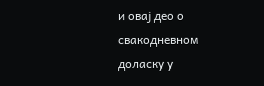и овај део о свакодневном доласку у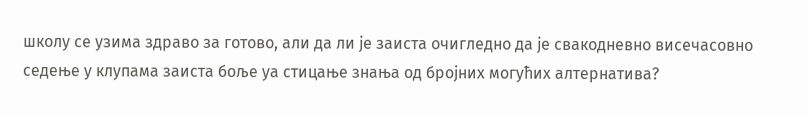школу се узима здраво за готово, али да ли је заиста очигледно да је свакодневно висечасовно седење у клупама заиста боље уа стицање знања од бројних могућих алтернатива?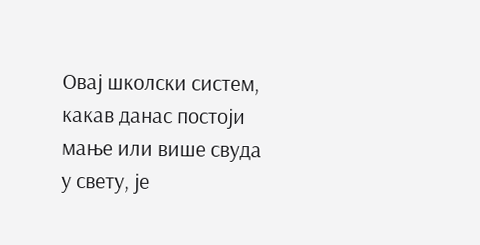Овај школски систем, какав данас постоји мање или више свуда у свету, је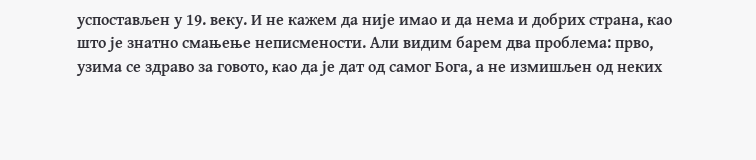успостављен у 19. веку. И не кажем да није имао и да нема и добрих страна, као што је знатно смањење неписмености. Али видим барем два проблема: прво, узима се здраво за говото, као да је дат од самог Бога, а не измишљен од неких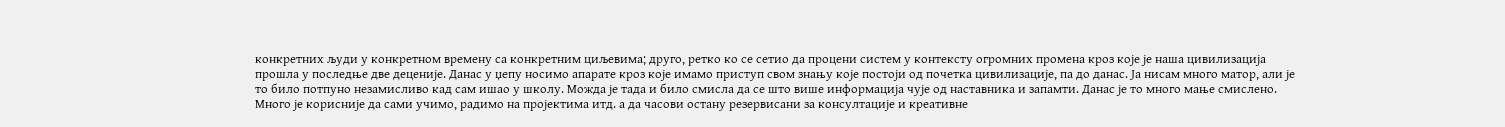конкретних људи у конкретном времену са конкретним циљевима; друго, ретко ко се сетио да процени систем у контексту огромних промена кроз које је наша цивилизација прошла у последње две деценије. Данас у џепу носимо апарате кроз које имамо приступ свом знању које постоји од почетка цивилизације, па до данас. Ја нисам много матор, али је то било потпуно незамисливо кад сам ишао у школу. Можда је тада и било смисла да се што више информација чује од наставника и запамти. Данас је то много мање смислено. Много је корисније да сами учимо, радимо на пројектима итд. а да часови остану резервисани за консултације и креативне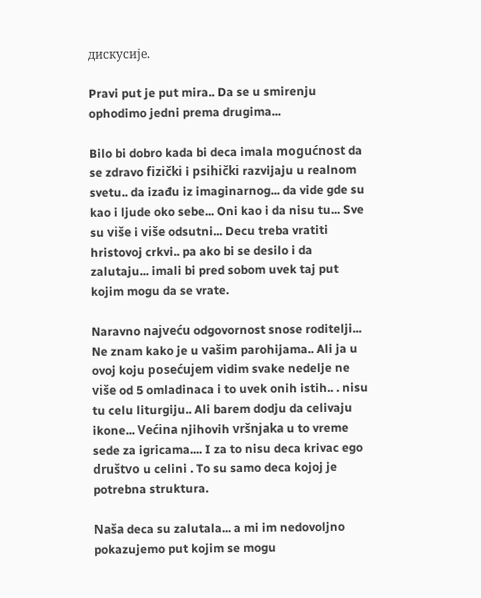дискусије.

Pravi put je put mira.. Da se u smirenju ophodimo jedni prema drugima...

Bilo bi dobro kada bi deca imala mogućnost da se zdravo fizički i psihički razvijaju u realnom svetu.. da izađu iz imaginarnog... da vide gde su kao i ljude oko sebe... Oni kao i da nisu tu... Sve su više i više odsutni... Decu treba vratiti hristovoj crkvi.. pa ako bi se desilo i da zalutaju... imali bi pred sobom uvek taj put kojim mogu da se vrate.

Naravno najveću odgovornost snose roditelji... Ne znam kako je u vašim parohijama.. Ali ja u ovoj koju posećujem vidim svake nedelje ne više od 5 omladinaca i to uvek onih istih.. . nisu tu celu liturgiju.. Ali barem dodju da celivaju ikone... Većina njihovih vršnjaka u to vreme sede za igricama.... I za to nisu deca krivac ego društvo u celini . To su samo deca kojoj je potrebna struktura.

Naša deca su zalutala... a mi im nedovoljno pokazujemo put kojim se mogu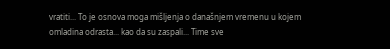vratiti... To je osnova moga mišljenja o današnjem vremenu u kojem omladina odrasta... kao da su zaspali... Time sve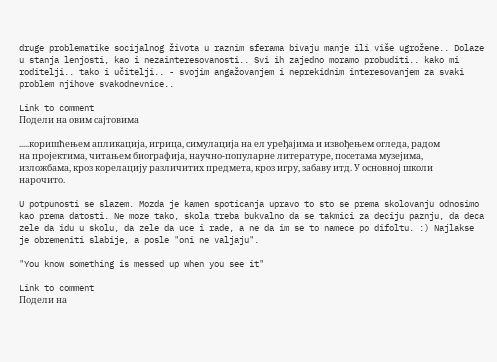druge problematike socijalnog života u raznim sferama bivaju manje ili više ugrožene.. Dolaze u stanja lenjosti, kao i nezainteresovanosti.. Svi ih zajedno moramo probuditi.. kako mi roditelji.. tako i učitelji.. - svojim angažovanjem i neprekidnim interesovanjem za svaki problem njihove svakodnevnice..

Link to comment
Подели на овим сајтовима

.....коришћењем апликација, игрица, симулација на ел уређајима и извођењем огледа, радом на пројектима, читањем биографија, научно-популарне литературе, посетама музејима, изложбама, кроз корелацију различитих предмета, кроз игру, забаву итд. У основној школи нарочито.

U potpunosti se slazem. Mozda je kamen spoticanja upravo to sto se prema skolovanju odnosimo kao prema datosti. Ne moze tako, skola treba bukvalno da se takmici za deciju paznju, da deca zele da idu u skolu, da zele da uce i rade, a ne da im se to namece po difoltu. :) Najlakse je obremeniti slabije, a posle "oni ne valjaju".

"You know something is messed up when you see it"

Link to comment
Подели на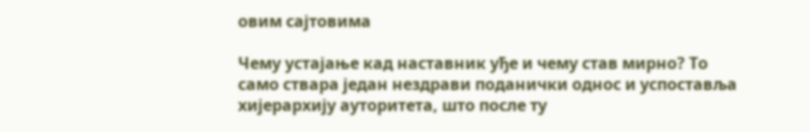овим сајтовима

Чему устајање кад наставник уђе и чему став мирно? То само ствара један нездрави поданички однос и успоставља хијерархију ауторитета, што после ту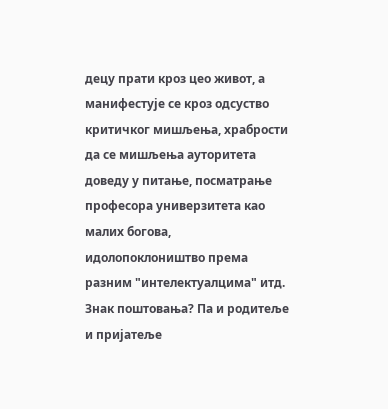децу прати кроз цео живот, а манифестује се кроз одсуство критичког мишљења, храбрости да се мишљења ауторитета доведу у питање, посматрање професора универзитета као малих богова, идолопоклоништво према разним "интелектуалцима" итд.  Знак поштовања? Па и родитеље и пријатеље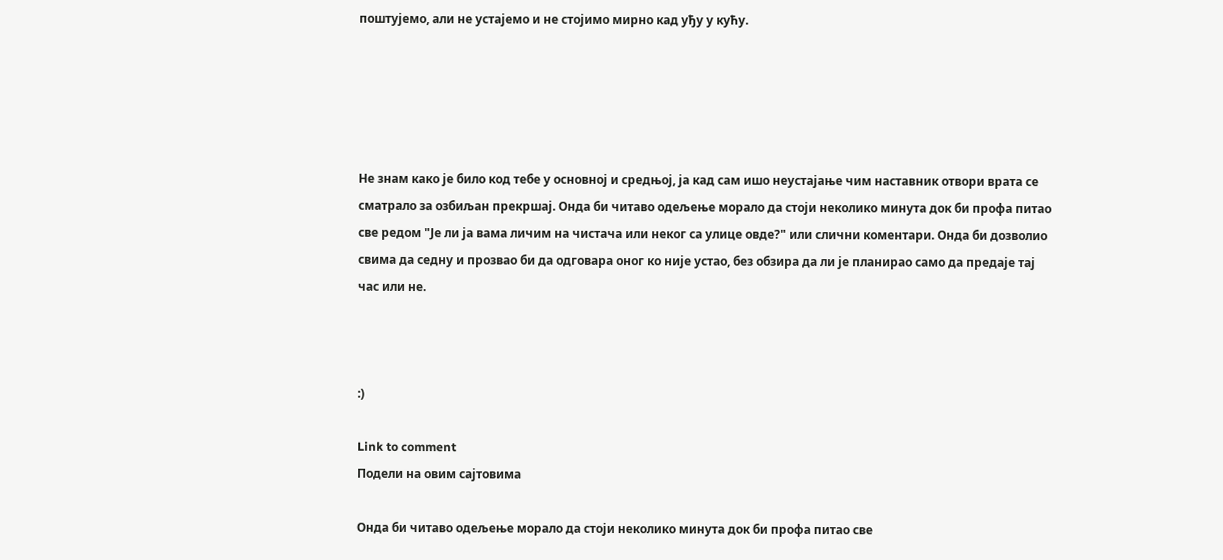поштујемо, али не устајемо и не стојимо мирно кад уђу у кућу.





Не знам како је било код тебе у основној и средњој, ја кад сам ишо неустајање чим наставник отвори врата се сматрало за озбиљан прекршај. Онда би читаво одељење морало да стоји неколико минута док би профа питао све редом "Је ли ја вама личим на чистача или неког са улице овде?" или слични коментари. Онда би дозволио свима да седну и прозвао би да одговара оног ко није устао, без обзира да ли је планирао само да предаје тај час или не.



:)

Link to comment
Подели на овим сајтовима

Онда би читаво одељење морало да стоји неколико минута док би профа питао све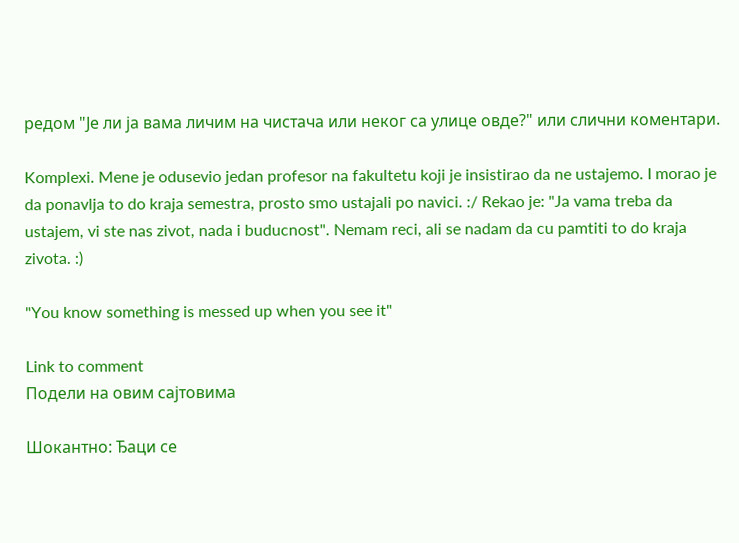редом "Је ли ја вама личим на чистача или неког са улице овде?" или слични коментари.

Komplexi. Mene je odusevio jedan profesor na fakultetu koji je insistirao da ne ustajemo. I morao je da ponavlja to do kraja semestra, prosto smo ustajali po navici. :/ Rekao je: "Ja vama treba da ustajem, vi ste nas zivot, nada i buducnost". Nemam reci, ali se nadam da cu pamtiti to do kraja zivota. :)

"You know something is messed up when you see it"

Link to comment
Подели на овим сајтовима

Шокантно: Ђаци се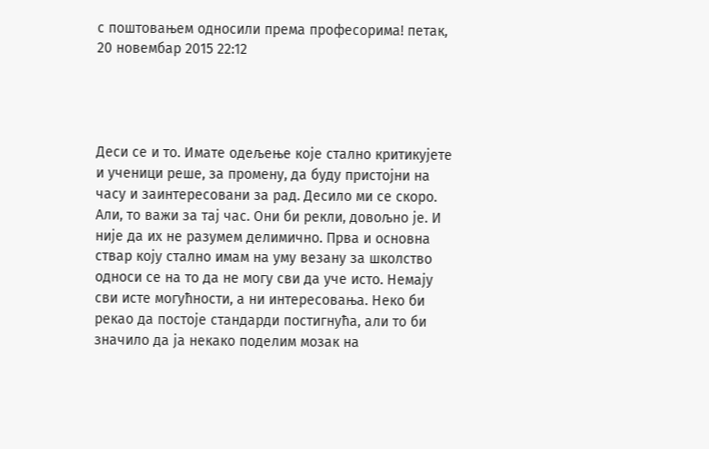с поштовањем односили према професорима! петак, 20 новембар 2015 22:12




Деси се и то. Имате одељење које стално критикујете и ученици реше, за промену, да буду пристојни на часу и заинтересовани за рад. Десило ми се скоро. Али, то важи за тај час. Они би рекли, довољно је. И није да их не разумем делимично. Прва и основна ствар коју стално имам на уму везану за школство односи се на то да не могу сви да уче исто. Немају сви исте могућности, а ни интересовања. Неко би рекао да постоје стандарди постигнућа, али то би значило да ја некако поделим мозак на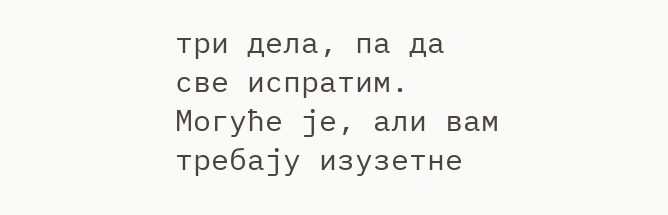три дела, па да све испратим. Могуће је, али вам требају изузетне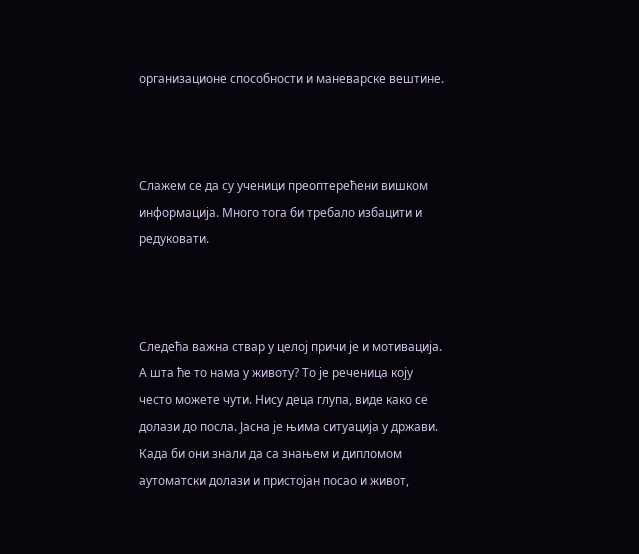организационе способности и маневарске вештине.



Слажем се да су ученици преоптерећени вишком информација. Много тога би требало избацити и редуковати.



Следећа важна ствар у целој причи је и мотивација. А шта ће то нама у животу? То је реченица коју често можете чути. Нису деца глупа, виде како се долази до посла. Јасна је њима ситуација у држави. Када би они знали да са знањем и дипломом аутоматски долази и пристојан посао и живот,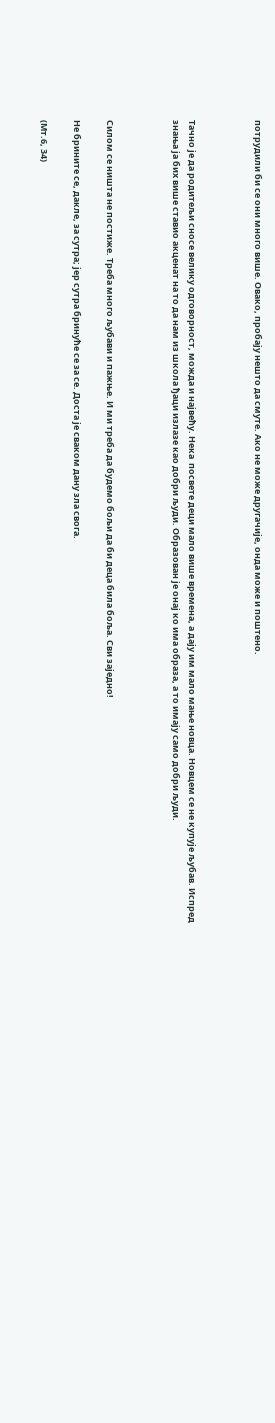потрудили би се они много више. Овако, пробају нешто да смуте. Ако не може другачије, онда може и поштено.



Тачно је да родитељи сносе велику одговорност, можда и највећу. Нека  посвете деци мало више времена, а дају им мало мање новца. Новцем се не купује љубав. Испред знања ја бих више ставио акценат на то да нам из школа ђаци излазе као добри људи. Образован је онај ко има образа, а то имају само добри људи.



Силом се ништа не постиже. Треба много љубави и пажње. И ми треба да будемо бољи да би деца била боља. Сви заједно!

Не брините се, дакле, за сутра; јер сутра бринуће се за се. Доста је сваком дану зла свога.

(Мт.6, 34)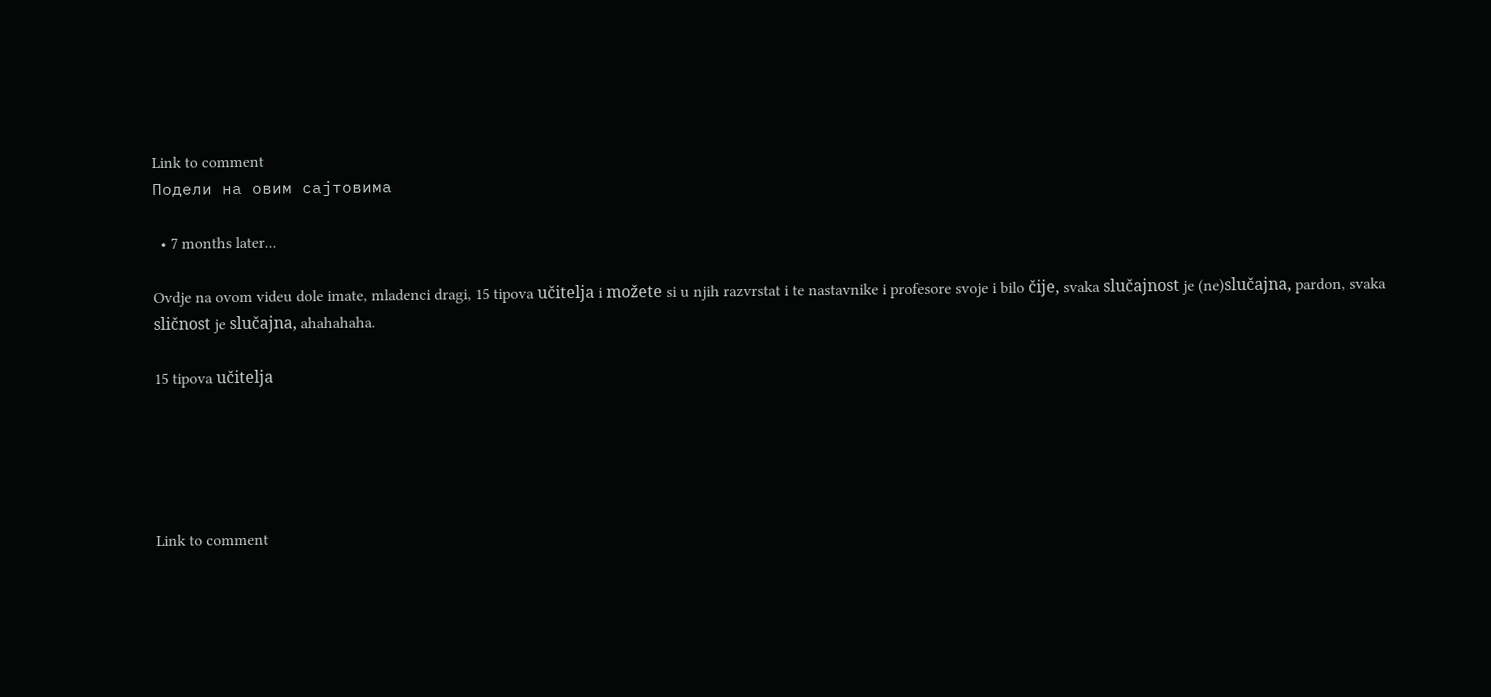Link to comment
Подели на овим сајтовима

  • 7 months later...

Ovdje na ovom videu dole imate, mladenci dragi, 15 tipova učitelja i možete si u njih razvrstat i te nastavnike i profesore svoje i bilo čije, svaka slučajnost je (ne)slučajna, pardon, svaka sličnost je slučajna, ahahahaha.

15 tipova učitelja





Link to comment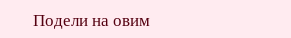Подели на овим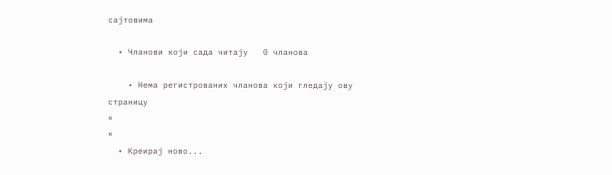сајтовима

  • Чланови који сада читају   0 чланова

    • Нема регистрованих чланова који гледају ову страницу
×
×
  • Креирај ново...